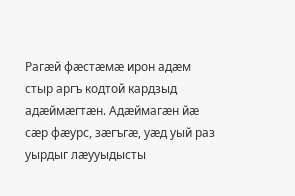Рагæй фæстæмæ ирон адæм стыр аргъ кодтой кардзыд адæймæгтæн. Адæймагæн йæ сæр фæурс, зæгъгæ, уæд уый раз уырдыг лæууыдысты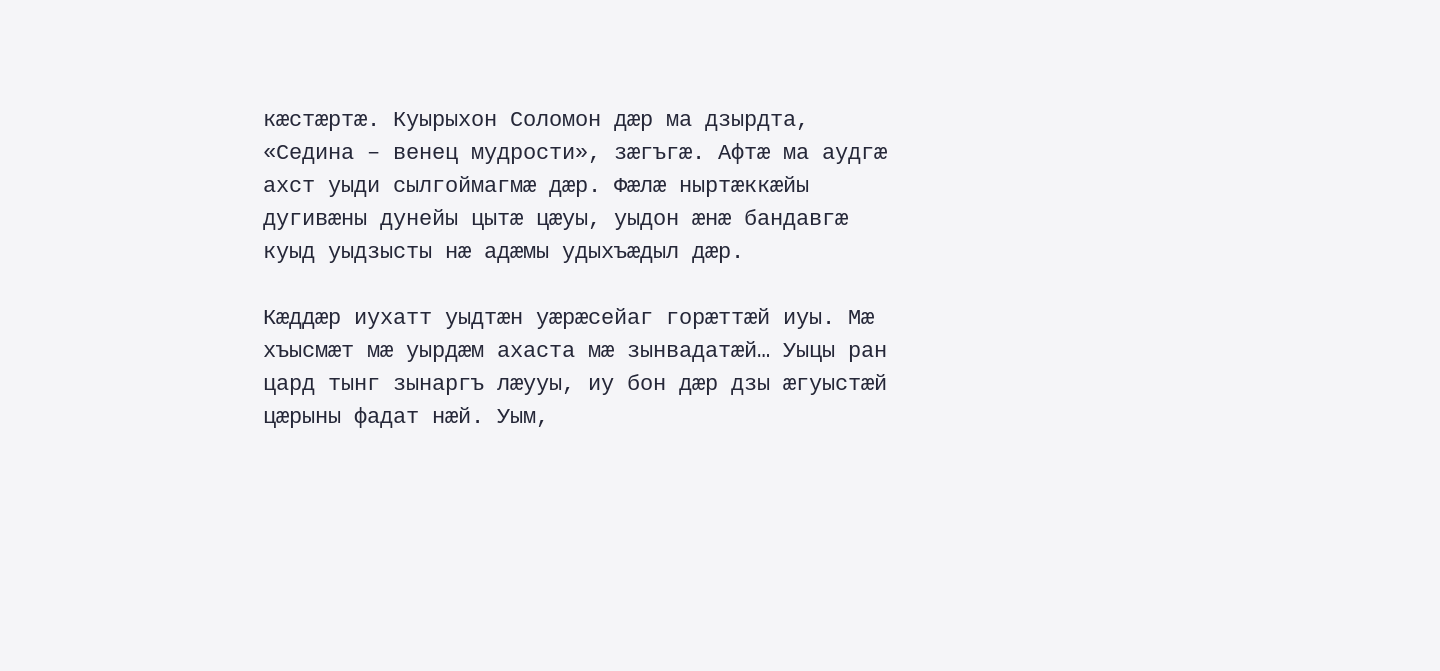кæстæртæ. Куырыхон Соломон дæр ма дзырдта, «Седина – венец мудрости», зæгъгæ. Афтæ ма аудгæ ахст уыди сылгоймагмæ дæр. Фæлæ ныртæккæйы дугивæны дунейы цытæ цæуы, уыдон æнæ бандавгæ куыд уыдзысты нæ адæмы удыхъæдыл дæр.

Кæддæр иухатт уыдтæн уæрæсейаг горæттæй иуы. Мæ хъысмæт мæ уырдæм ахаста мæ зынвадатæй… Уыцы ран цард тынг зынаргъ лæууы, иу бон дæр дзы æгуыстæй цæрыны фадат нæй. Уым,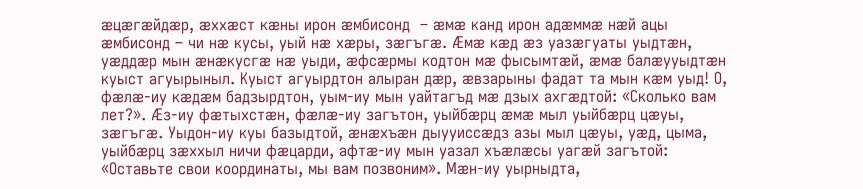æцæгæйдæр, æххæст кæны ирон æмбисонд  – æмæ канд ирон адæммæ нæй ацы æмбисонд – чи нæ кусы, уый нæ хæры, зæгъгæ. Æмæ кæд æз уазæгуаты уыдтæн, уæддæр мын æнæкусгæ нæ уыди, æфсæрмы кодтон мæ фысымтæй, æмæ балæууыдтæн куыст агуырыныл. Куыст агуырдтон алыран дæр, æвзарыны фадат та мын кæм уыд! О, фæлæ-иу кæдæм бадзырдтон, уым-иу мын уайтагъд мæ дзых ахгæдтой: «Сколько вам лет?». Æз-иу фæтыхстæн, фæлæ-иу загътон, уыйбæрц æмæ мыл уыйбæрц цæуы, зæгъгæ. Уыдон-иу куы базыдтой, æнæхъæн дыууиссæдз азы мыл цæуы, уæд, цыма, уыйбæрц зæххыл ничи фæцарди, афтæ-иу мын уазал хъæлæсы уагæй загътой: «Оставьте свои координаты, мы вам позвоним». Мæн-иу уырныдта,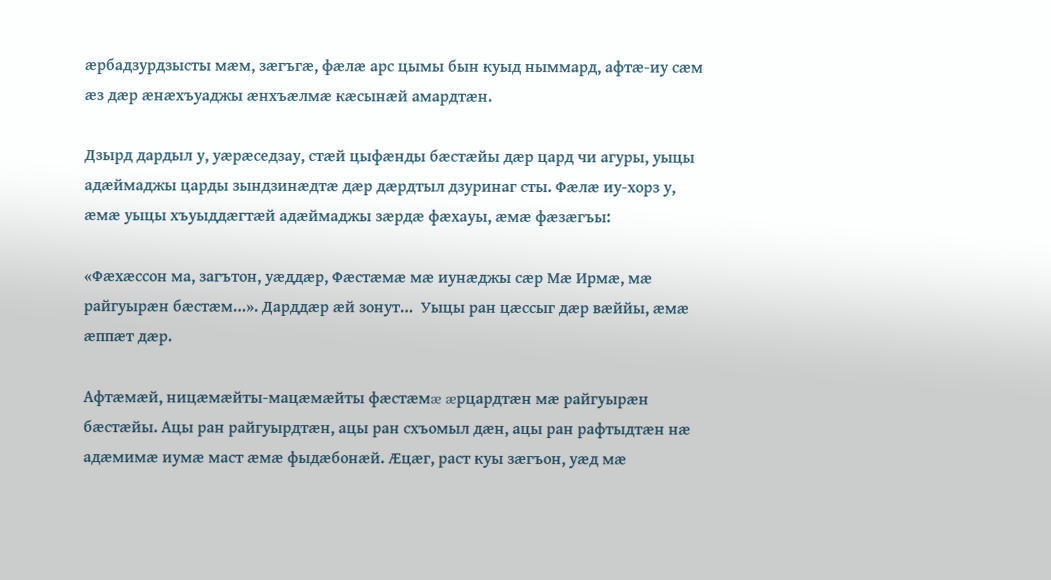æрбадзурдзысты мæм, зæгъгæ, фæлæ арс цымы бын куыд ныммард, афтæ-иу сæм æз дæр æнæхъуаджы æнхъæлмæ кæсынæй амардтæн.

Дзырд дардыл у, уæрæседзау, стæй цыфæнды бæстæйы дæр цард чи агуры, уыцы адæймаджы царды зындзинæдтæ дæр дæрдтыл дзуринаг сты. Фæлæ иу-хорз у, æмæ уыцы хъуыддæгтæй адæймаджы зæрдæ фæхауы, æмæ фæзæгъы:

«Фæхæссон ма, загътон, уæддæр, Фæстæмæ мæ иунæджы сæр Мæ Ирмæ, мæ райгуырæн бæстæм…». Дарддæр æй зонут…  Уыцы ран цæссыг дæр вæййы, æмæ æппæт дæр.

Афтæмæй, ницæмæйты-мацæмæйты фæстæмæ æрцардтæн мæ райгуырæн бæстæйы. Ацы ран райгуырдтæн, ацы ран схъомыл дæн, ацы ран рафтыдтæн нæ адæмимæ иумæ маст æмæ фыдæбонæй. Æцæг, раст куы зæгъон, уæд мæ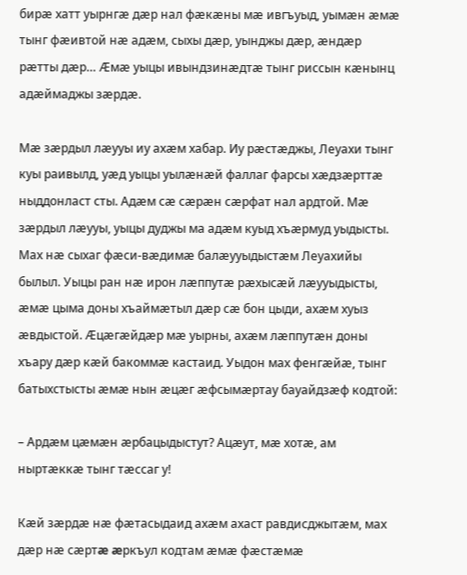бирæ хатт уырнгæ дæр нал фæкæны мæ ивгъуыд, уымæн æмæ тынг фæивтой нæ адæм, сыхы дæр, уынджы дæр, æндæр рæтты дæр… Æмæ уыцы ивындзинæдтæ тынг риссын кæнынц адæймаджы зæрдæ.

Мæ зæрдыл лæууы иу ахæм хабар. Иу рæстæджы, Леуахи тынг куы раивылд, уæд уыцы уылæнæй фаллаг фарсы хæдзæрттæ ныддонласт сты. Адæм сæ сæрæн сæрфат нал ардтой. Мæ зæрдыл лæууы, уыцы дуджы ма адæм куыд хъæрмуд уыдысты. Мах нæ сыхаг фæси-вæдимæ балæууыдыстæм Леуахийы былыл. Уыцы ран нæ ирон лæппутæ рæхысæй лæууыдысты, æмæ цыма доны хъаймæтыл дæр сæ бон цыди, ахæм хуыз æвдыстой. Æцæгæйдæр мæ уырны, ахæм лæппутæн доны хъару дæр кæй бакоммæ кастаид. Уыдон мах фенгæйæ, тынг батыхстысты æмæ нын æцæг æфсымæртау бауайдзæф кодтой:

– Ардæм цæмæн æрбацыдыстут? Ацæут, мæ хотæ, ам ныртæккæ тынг тæссаг у!

Кæй зæрдæ нæ фæтасыдаид ахæм ахаст равдисджытæм, мах дæр нæ сæртæ æркъул кодтам æмæ фæстæмæ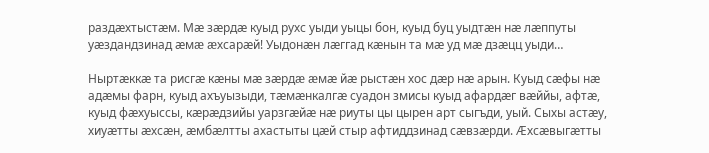раздæхтыстæм. Мæ зæрдæ куыд рухс уыди уыцы бон, куыд буц уыдтæн нæ лæппуты уæздандзинад æмæ æхсарæй! Уыдонæн лæггад кæнын та мæ уд мæ дзæцц уыди…

Ныртæккæ та рисгæ кæны мæ зæрдæ æмæ йæ рыстæн хос дæр нæ арын. Куыд сæфы нæ адæмы фарн, куыд ахъуызыди, тæмæнкалгæ суадон змисы куыд афардæг вæййы, афтæ, куыд фæхуыссы, кæрæдзийы уарзгæйæ нæ риуты цы цырен арт сыгъди, уый. Сыхы астæу, хиуæтты æхсæн, æмбæлтты ахастыты цæй стыр афтиддзинад сæвзæрди. Æхсæвыгæтты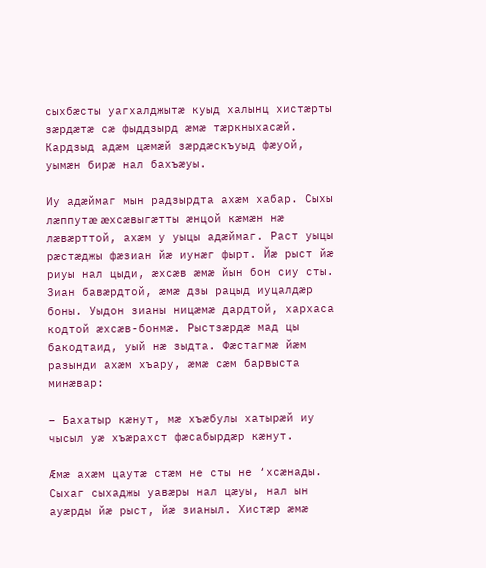сыхбæсты уагхалджытæ куыд халынц хистæрты зæрдæтæ сæ фыддзырд æмæ тæркныхасæй. Кардзыд адæм цæмæй зæрдæскъуыд фæуой, уымæн бирæ нал бахъæуы.

Иу адæймаг мын радзырдта ахæм хабар. Сыхы лæппутæ æхсæвыгæтты æнцой кæмæн нæ лæвæрттой, ахæм у уыцы адæймаг. Раст уыцы рæстæджы фæзиан йæ иунæг фырт. Йæ рыст йæ риуы нал цыди, æхсæв æмæ йын бон сиу сты. Зиан бавæрдтой, æмæ дзы рацыд иуцалдæр боны. Уыдон зианы ницæмæ дардтой, хархаса кодтой æхсæв-бонмæ. Рыстзæрдæ мад цы бакодтаид, уый нæ зыдта. Фæстагмæ йæм разынди ахæм хъару, æмæ сæм барвыста минæвар:

– Бахатыр кæнут, мæ хъæбулы хатырæй иу чысыл уæ хъæрахст фæсабырдæр кæнут.

Æмæ ахæм цаутæ стæм не сты не ‘хсæнады. Сыхаг сыхаджы уавæры нал цæуы, нал ын ауæрды йæ рыст, йæ зианыл. Хистæр æмæ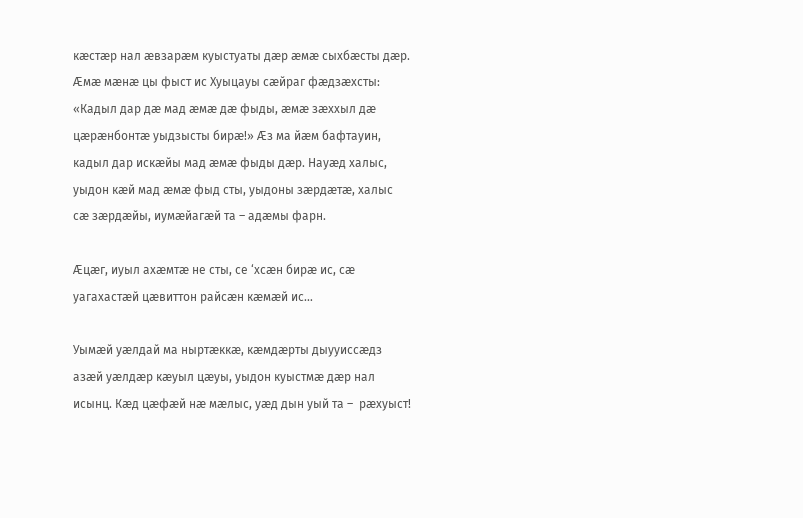кæстæр нал æвзарæм куыстуаты дæр æмæ сыхбæсты дæр. Æмæ мæнæ цы фыст ис Хуыцауы сæйраг фæдзæхсты: «Кадыл дар дæ мад æмæ дæ фыды, æмæ зæххыл дæ цæрæнбонтæ уыдзысты бирæ!» Æз ма йæм бафтауин, кадыл дар искæйы мад æмæ фыды дæр. Науæд халыс, уыдон кæй мад æмæ фыд сты, уыдоны зæрдæтæ, халыс сæ зæрдæйы, иумæйагæй та – адæмы фарн.

Æцæг, иуыл ахæмтæ не сты, се ‘хсæн бирæ ис, сæ уагахастæй цæвиттон райсæн кæмæй ис…

Уымæй уæлдай ма ныртæккæ, кæмдæрты дыууиссæдз азæй уæлдæр кæуыл цæуы, уыдон куыстмæ дæр нал исынц. Кæд цæфæй нæ мæлыс, уæд дын уый та –  рæхуыст!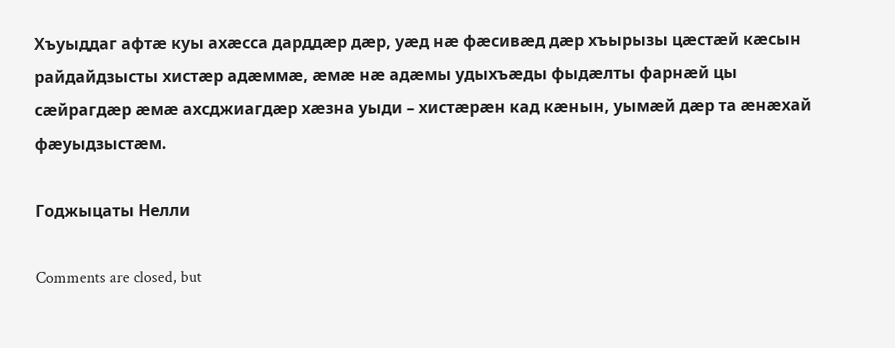Хъуыддаг афтæ куы ахæсса дарддæр дæр, уæд нæ фæсивæд дæр хъырызы цæстæй кæсын райдайдзысты хистæр адæммæ, æмæ нæ адæмы удыхъæды фыдæлты фарнæй цы сæйрагдæр æмæ ахсджиагдæр хæзна уыди – хистæрæн кад кæнын, уымæй дæр та æнæхай фæуыдзыстæм.

Годжыцаты Нелли

Comments are closed, but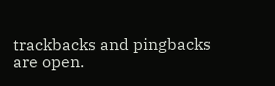trackbacks and pingbacks are open.